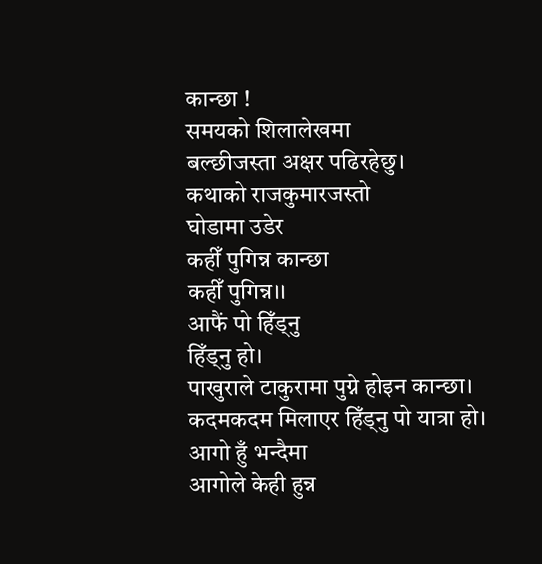कान्छा !
समयको शिलालेखमा
बल्छीजस्ता अक्षर पढिरहेछु।
कथाको राजकुमारजस्तो
घोडामा उडेर
कहीँ पुगिन्न कान्छा
कहीँ पुगिन्न।।
आफैं पो हिँड्नु
हिँड्नु हो।
पाखुराले टाकुरामा पुग्ने होइन कान्छा।
कदमकदम मिलाएर हिँड्नु पो यात्रा हो।
आगो हुँ भन्दैमा
आगोले केही हुन्न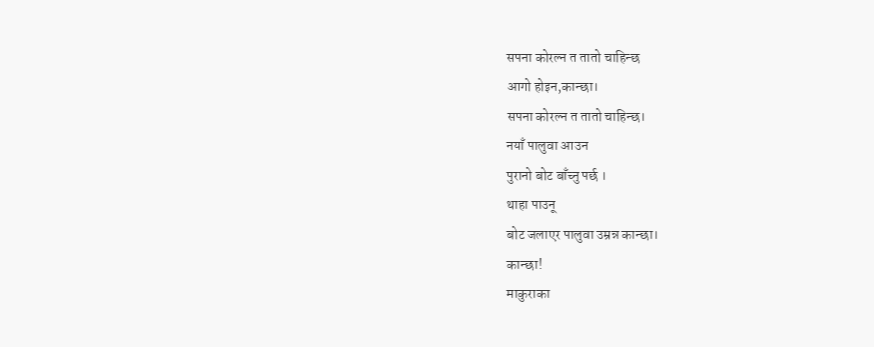सपना कोरल्न त तातो चाहिन्छ
आगो होइन,कान्छा।
सपना कोरल्न त तातो चाहिन्छ।
नयाँ पालुवा आउन
पुरानो बोट बाँच्नु पर्छ ।
थाहा पाउनू
बोट जलाएर पालुवा उम्रन्न कान्छा।
कान्छा!
माकुराका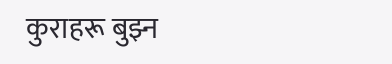कुराहरू बुझ्न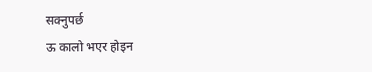सक्नुपर्छ
ऊ कालो भएर होइन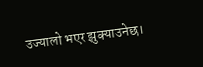उज्यालो भएर झुक्याउनेछ।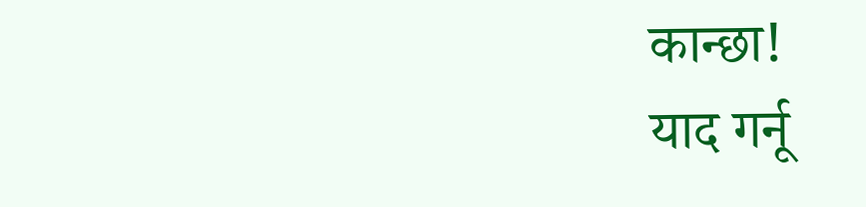कान्छा!
याद गर्नू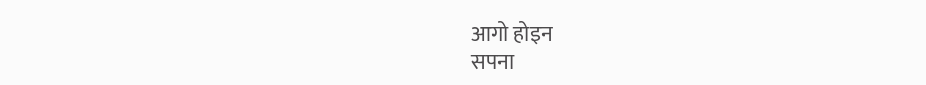आगो होइन
सपना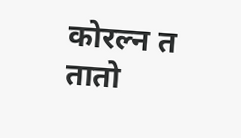कोरल्न त तातो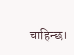चाहिन्छ।